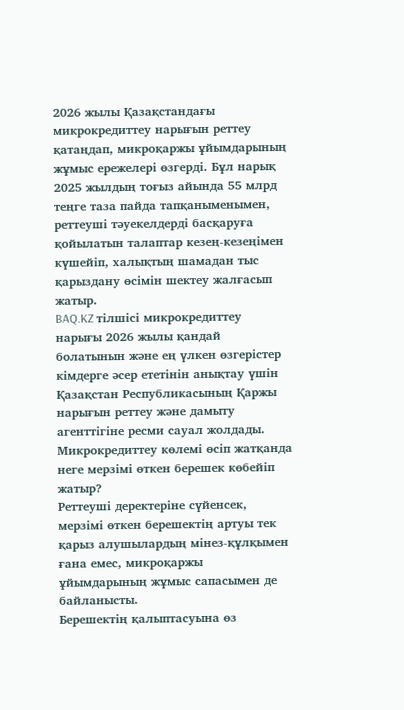2026 жылы Қазақстандағы микрокредиттеу нарығын реттеу қатаңдап, микроқаржы ұйымдарының жұмыс ережелері өзгерді. Бұл нарық 2025 жылдың тоғыз айында 55 млрд теңге таза пайда тапқаныменымен, реттеуші тәуекелдерді басқаруға қойылатын талаптар кезең-кезеңімен күшейіп, халықтың шамадан тыс қарыздану өсімін шектеу жалғасып жатыр.
BAQ.KZ тілшісі микрокредиттеу нарығы 2026 жылы қандай болатынын және ең үлкен өзгерістер кімдерге әсер ететінін анықтау үшін Қазақстан Республикасының Қаржы нарығын реттеу және дамыту агенттігіне ресми сауал жолдады.
Микрокредиттеу көлемі өсіп жатқанда неге мерзімі өткен берешек көбейіп жатыр?
Реттеуші деректеріне сүйенсек, мерзімі өткен берешектің артуы тек қарыз алушылардың мінез-құлқымен ғана емес, микроқаржы ұйымдарының жұмыс сапасымен де байланысты.
Берешектің қалыптасуына өз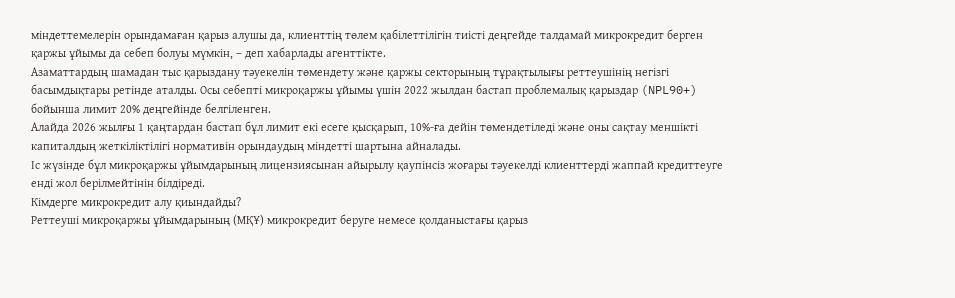міндеттемелерін орындамаған қарыз алушы да, клиенттің төлем қабілеттілігін тиісті деңгейде талдамай микрокредит берген қаржы ұйымы да себеп болуы мүмкін, – деп хабарлады агенттікте.
Азаматтардың шамадан тыс қарыздану тәуекелін төмендету және қаржы секторының тұрақтылығы реттеушінің негізгі басымдықтары ретінде аталды. Осы себепті микроқаржы ұйымы үшін 2022 жылдан бастап проблемалық қарыздар (NPL90+) бойынша лимит 20% деңгейінде белгіленген.
Алайда 2026 жылғы 1 қаңтардан бастап бұл лимит екі есеге қысқарып, 10%-ға дейін төмендетіледі және оны сақтау меншікті капиталдың жеткіліктілігі нормативін орындаудың міндетті шартына айналады.
Іс жүзінде бұл микроқаржы ұйымдарының лицензиясынан айырылу қаупінсіз жоғары тәуекелді клиенттерді жаппай кредиттеуге енді жол берілмейтінін білдіреді.
Кімдерге микрокредит алу қиындайды?
Реттеуші микроқаржы ұйымдарының (МҚҰ) микрокредит беруге немесе қолданыстағы қарыз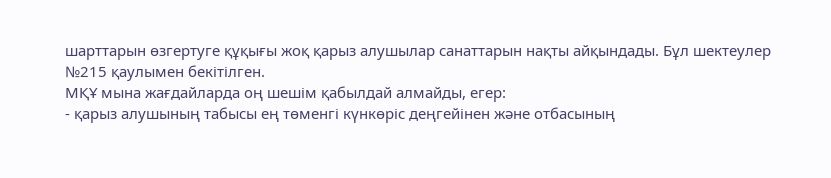шарттарын өзгертуге құқығы жоқ қарыз алушылар санаттарын нақты айқындады. Бұл шектеулер №215 қаулымен бекітілген.
МҚҰ мына жағдайларда оң шешім қабылдай алмайды, егер:
- қарыз алушының табысы ең төменгі күнкөріс деңгейінен және отбасының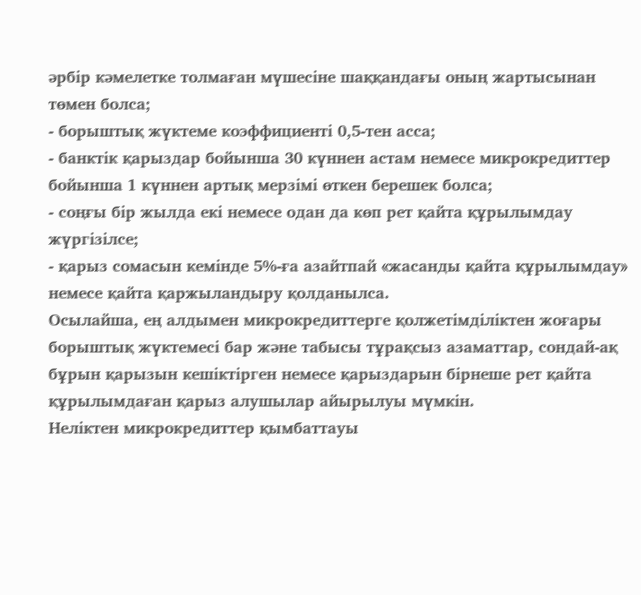әрбір кәмелетке толмаған мүшесіне шаққандағы оның жартысынан төмен болса;
- борыштық жүктеме коэффициенті 0,5-тен асса;
- банктік қарыздар бойынша 30 күннен астам немесе микрокредиттер бойынша 1 күннен артық мерзімі өткен берешек болса;
- соңғы бір жылда екі немесе одан да көп рет қайта құрылымдау жүргізілсе;
- қарыз сомасын кемінде 5%-ға азайтпай «жасанды қайта құрылымдау» немесе қайта қаржыландыру қолданылса.
Осылайша, ең алдымен микрокредиттерге қолжетімділіктен жоғары борыштық жүктемесі бар және табысы тұрақсыз азаматтар, сондай-ақ бұрын қарызын кешіктірген немесе қарыздарын бірнеше рет қайта құрылымдаған қарыз алушылар айырылуы мүмкін.
Неліктен микрокредиттер қымбаттауы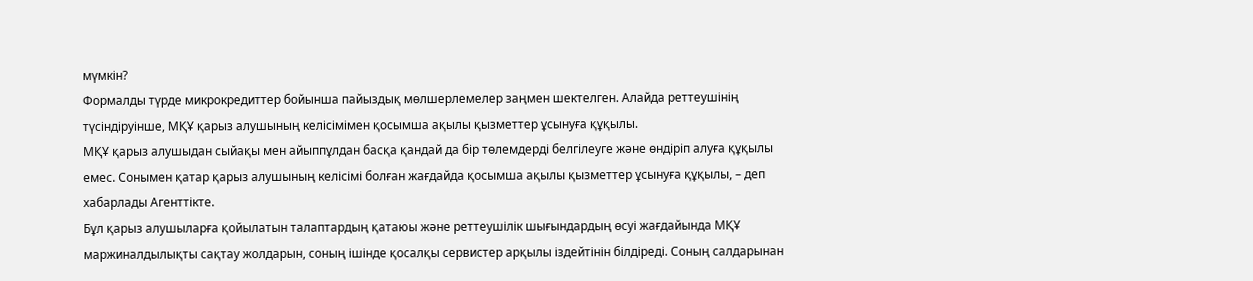мүмкін?
Формалды түрде микрокредиттер бойынша пайыздық мөлшерлемелер заңмен шектелген. Алайда реттеушінің түсіндіруінше, МҚҰ қарыз алушының келісімімен қосымша ақылы қызметтер ұсынуға құқылы.
МҚҰ қарыз алушыдан сыйақы мен айыппұлдан басқа қандай да бір төлемдерді белгілеуге және өндіріп алуға құқылы емес. Сонымен қатар қарыз алушының келісімі болған жағдайда қосымша ақылы қызметтер ұсынуға құқылы, – деп хабарлады Агенттікте.
Бұл қарыз алушыларға қойылатын талаптардың қатаюы және реттеушілік шығындардың өсуі жағдайында МҚҰ маржиналдылықты сақтау жолдарын, соның ішінде қосалқы сервистер арқылы іздейтінін білдіреді. Соның салдарынан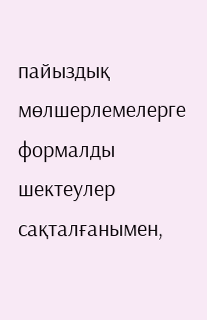пайыздық мөлшерлемелерге формалды шектеулер сақталғанымен,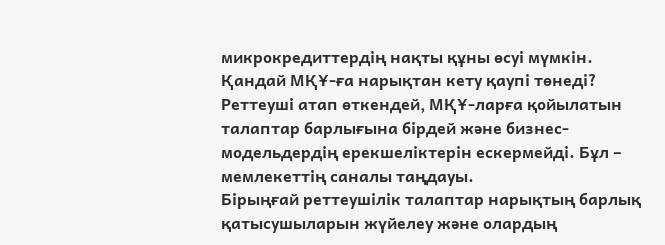микрокредиттердің нақты құны өсуі мүмкін.
Қандай МҚҰ-ға нарықтан кету қаупі төнеді?
Реттеуші атап өткендей, МҚҰ-ларға қойылатын талаптар барлығына бірдей және бизнес-модельдердің ерекшеліктерін ескермейді. Бұл – мемлекеттің саналы таңдауы.
Бірыңғай реттеушілік талаптар нарықтың барлық қатысушыларын жүйелеу және олардың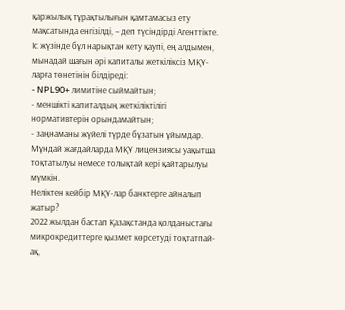қаржылық тұрақтылығын қамтамасыз ету мақсатында енгізілді, – деп түсіндірді Агенттікте.
Іс жүзінде бұл нарықтан кету қаупі, ең алдымен, мынадай шағын әрі капиталы жеткіліксіз МҚҰ-ларға төнетінін білдіреді:
- NPL90+ лимитіне сыймайтын;
- меншікті капиталдың жеткіліктілігі нормативтерін орындамайтын;
- заңнаманы жүйелі түрде бұзатын ұйымдар.
Мұндай жағдайларда МҚҰ лицензиясы уақытша тоқтатылуы немесе толықтай кері қайтарылуы мүмкін.
Неліктен кейбір МҚҰ-лар банктерге айналып жатыр?
2022 жылдан бастап Қазақстанда қолданыстағы микрокредиттерге қызмет көрсетуді тоқтатпай-ақ,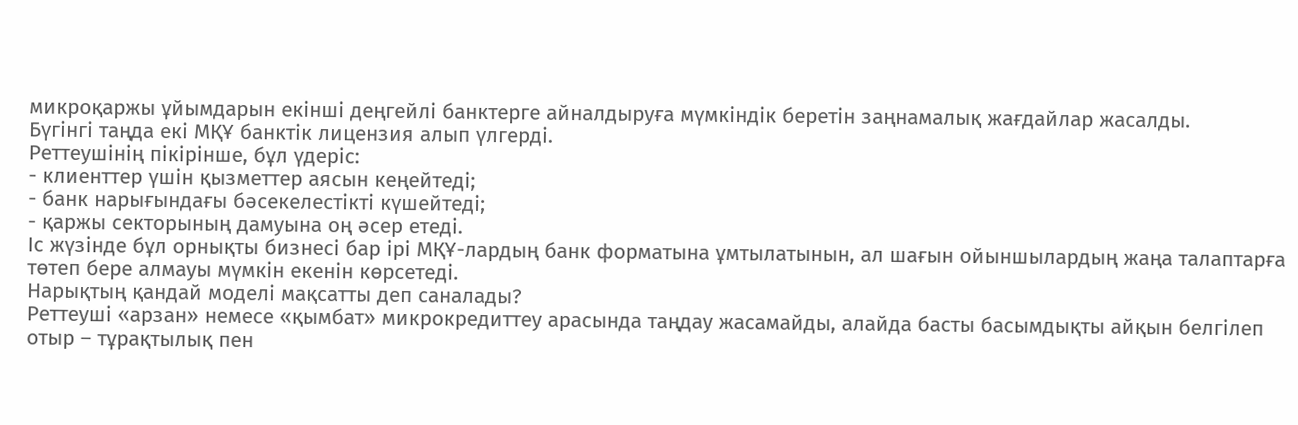микроқаржы ұйымдарын екінші деңгейлі банктерге айналдыруға мүмкіндік беретін заңнамалық жағдайлар жасалды.
Бүгінгі таңда екі МҚҰ банктік лицензия алып үлгерді.
Реттеушінің пікірінше, бұл үдеріс:
- клиенттер үшін қызметтер аясын кеңейтеді;
- банк нарығындағы бәсекелестікті күшейтеді;
- қаржы секторының дамуына оң әсер етеді.
Іс жүзінде бұл орнықты бизнесі бар ірі МҚҰ-лардың банк форматына ұмтылатынын, ал шағын ойыншылардың жаңа талаптарға төтеп бере алмауы мүмкін екенін көрсетеді.
Нарықтың қандай моделі мақсатты деп саналады?
Реттеуші «арзан» немесе «қымбат» микрокредиттеу арасында таңдау жасамайды, алайда басты басымдықты айқын белгілеп отыр – тұрақтылық пен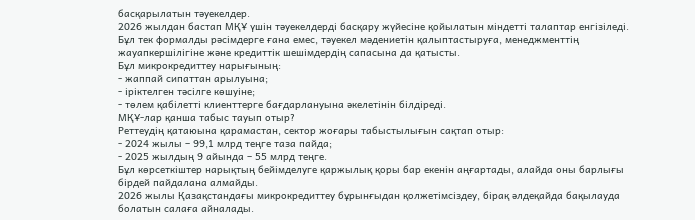басқарылатын тәуекелдер.
2026 жылдан бастап МҚҰ үшін тәуекелдерді басқару жүйесіне қойылатын міндетті талаптар енгізіледі. Бұл тек формалды рәсімдерге ғана емес, тәуекел мәдениетін қалыптастыруға, менеджменттің жауапкершілігіне және кредиттік шешімдердің сапасына да қатысты.
Бұл микрокредиттеу нарығының:
- жаппай сипаттан арылуына;
- іріктелген тәсілге көшуіне;
- төлем қабілетті клиенттерге бағдарлануына әкелетінін білдіреді.
МҚҰ-лар қанша табыс тауып отыр?
Реттеудің қатаюына қарамастан, сектор жоғары табыстылығын сақтап отыр:
- 2024 жылы – 99,1 млрд теңге таза пайда;
- 2025 жылдың 9 айында – 55 млрд теңге.
Бұл көрсеткіштер нарықтың бейімделуге қаржылық қоры бар екенін аңғартады, алайда оны барлығы бірдей пайдалана алмайды.
2026 жылы Қазақстандағы микрокредиттеу бұрынғыдан қолжетімсіздеу, бірақ әлдеқайда бақылауда болатын салаға айналады.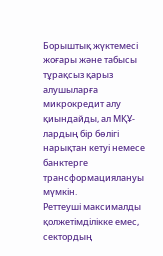Борыштық жүктемесі жоғары және табысы тұрақсыз қарыз алушыларға микрокредит алу қиындайды, ал МҚҰ-лардың бір бөлігі нарықтан кетуі немесе банктерге трансформациялануы мүмкін.
Реттеуші максималды қолжетімділікке емес, сектордың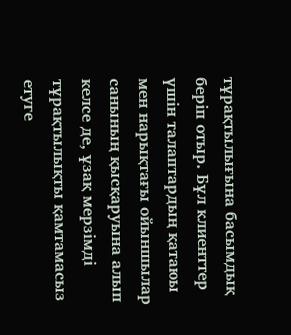тұрақтылығына басымдық беріп отыр. Бұл клиенттер үшін талаптардың қатаюы мен нарықтағы ойыншылар санының қысқаруына алып келсе де, ұзақ мерзімді тұрақтылықты қамтамасыз етуге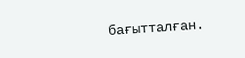бағытталған.